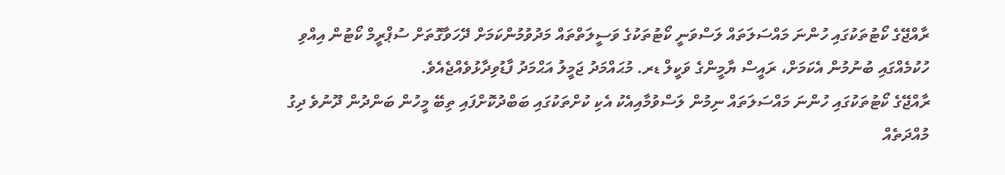ރާއްޖޭގެ ކޯޓުތަކުގައި ހުންނަ މައްސަލަތައް ލަސްވަނީ ކޯޓުތަކުގެ ވަސީލަތްތައް މަދުވުމުންކަމަށް ދޭހަވާގޮތަށް ސުޕްރީމް ކޯޓުން އިއްވި ހުކުމެއްގައި ބުނުމުން އެކަމަށް، ރައީސް ޔާމީންގެ ވަކީލް ޑރ. މުޙައްމަދު ޖަމީލު އަޙްމަދު ފާޑުވިދާޅުވެއްޖެއެވެ.
ރާއްޖޭގެ ކޯޓުތަކުގައި ހުންނަ މައްސަލަތައް ނިމުން ލަސްވުމާއިއެކު އެކި ކުށްތަކުގައި ބަބްދުކޮށްފައި ތިބޭ މީހުން ބަންދުން ދޫނުވެ ދިގު މުއްދަތެއް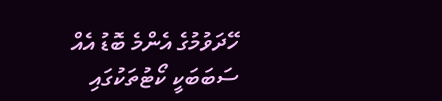ހޭދަވުމުގެ އެންމެ ބޮޑު އެއް ސަބަބަކީ ކޯޓުތަކުގައި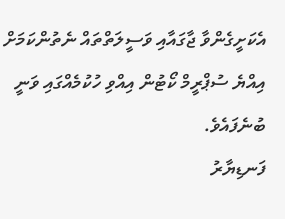އެކަށީގެންވާ ޖާގައާއި ވަސީލަތްތައް ނެތުންކަމަށް އިއްޔެ ސުޕްރީމް ކޯޓުން އިއްވި ހުކުމެއްގައި ވަނީ ބުނެފައެވެ.
ފަނޑިޔާރު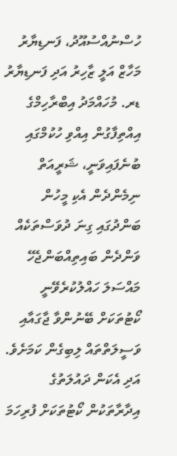ހުސްނުއްސުއޫދު، ފަނޑިޔާރު މަހާޒް އަލީ ޒާހިރު އަދި ފަނޑިޔާރު ޑރ. މުހައްމަދު އިބްރާހިމްގެ އިއްތިފާގުން އިއްވި ހުކުމްގައި ބުނެފައިވަނީ، ޝަރީއަތް ނިމެންދެން އެކި މީހުން ބަންދުގައި ގިނަ ދުވަސްތަކެއް ވަންދެން ބައިތިއްބަންޖެހޭ މައްސަލަ ހައްލުކުރެވޭނީ ކޯޓުތަކަށް ބޭނުންވާ ޖާގައާއި ވަސީލަތްތައް ލިބިގެން ކަމަށެވެ.
އަދި އެކަން ދައުލަތުގެ އިދާރާތަކުން ކޯޓުތަކަށް ފުރިހަމަ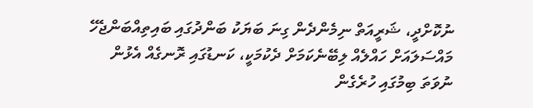ނުކޮށްދީ، ޝަރީއަތް ނިމެންދެން ގިނަ ބަޔަކު ބަންދުގައި ބައިތިއްބަންޖެހޭ މައްސަލައަށް ހައްލެއް ލިބޭނެކަމަށް ދެކުމަކީ، ކަނޑުގައި ރޮނގެއް އެޅުން ނުވަތަ ބިމުގައި ހުރެގެން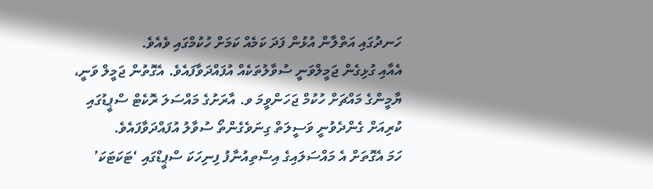ހަނދުގައި އަތްލާން އުޅުން ފަދަ ކަމެއް ކަމަށް ހުކުމްގައި ވެއެވެ.
އެއާއި ގުޅިގެން ޖަމީލްވަނީ ސުވާލުތަކެއް އުފައްދަވާފައެވެ. އެގޮތުން ޖަމީލް ވަނީ، ޔާމީންގެ މައްޗަށް ހުކުމް ޖަހަންވީމަ ވ. އާރަށުގެ މައްސަލަ ރޮކެޓް ސްޕީޑުގައި ކުރިއަށް ގެންދެވުނީ ވަސީލަތް ގިނަވެގެންތޯ ސުވާލު އުފައްދަވާފައެވެ.
ހަމަ އެގޮތަށް އެ މައްސަލައިގެ އިސްތިއުނާފު ފިނިހަކަ ސްޕީޑްގައި ‘ޓަކަޓަކަ’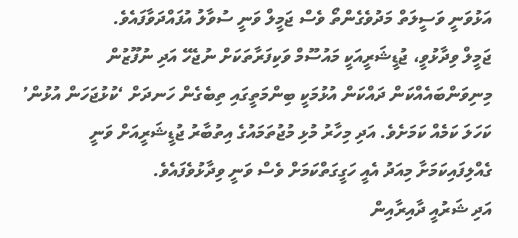އަޅުވަނީ ވަސީލަތް މަދުވެގެންތޯ ވެސް ޖަމީލް ވަނީ ސުވާލު އުފައްދަވާފައެވެ.
ޖަމީލް ވިދާޅުވީ، ޖުޑީޝަރީއަކީ މައުސޫމް ވަކިފަރާތަކަށް ނުޖެހޭ އަދި ނުފޫޒުން މިނިވަންބައެއްކަން ދައްކަން އުޅުމަކީ ބިންމަތީގައި ތިބެގެން ހަނދަށް ‘ކުޅުޖަހަން އުޅުން’ ކަހަލަ ކަމެއް ކަމަށެވެ. އަދި މިހާރު މުޅި މުޖުތަމައުގެ އިތުބާރު ޖުޑީޝަރީއަށް ވަނީ ގެއްލިފައިކަމަށާ މިއަދު އެއީ ހަގީގަތްކަމަށް ވެސް ވަނީ ވިދާޅުވެފައެވެ.
އަދި ޝަރުއީ ދާއިރާއިން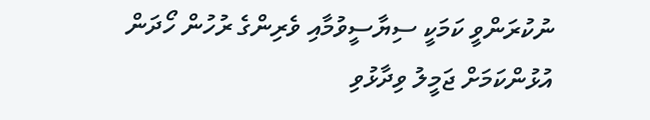ނުކުރަންވީ ކަމަކީ ސިޔާސީވުމާއި ވެރިންގެ ރުހުން ހޯދަން އުޅުންކަމަށް ޖަމީލު ވިދާޅުވި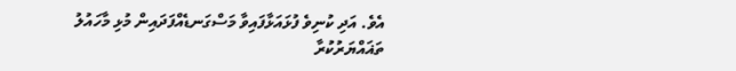އެވެ. އަދި ކުނިވެ ފުޅައަޅާފައިވާ މަސްގަނޑެއްފަދައިން މުޅި މާހައުލު ތަޣައްޔަރުކުރާ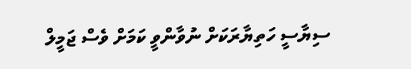ސިޔާސީ ހަތިޔާރަކަށް ނުވާންވީ ކަމަށް ވެސް ޖަމީލް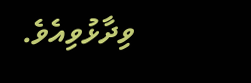ވިދާޅުވިއެވެ.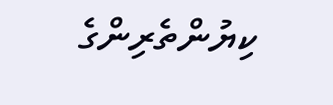ކިޔުންތެރިންގެ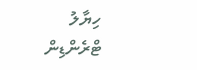ހިޔާލު
ޓްރެންޑިން